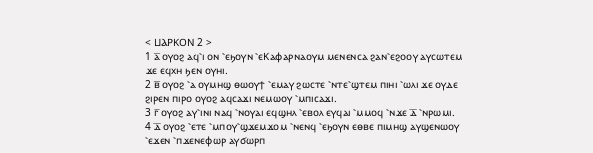< ⳘⲀⲢⲔⲞⲚ 2 >
1 ⲁ̅ ⲟⲩⲟϩ ⲁϥ⳿ⲓ ⲟⲛ ⳿ⲉϧⲟⲩⲛ ⳿ⲉⲔⲁⲫⲁⲣⲛⲁⲟⲩⲙ ⲙⲉⲛⲉⲛⲥⲁ ϩⲁⲛ⳿ⲉϩⲟⲟⲩ ⲁⲩⲥⲱⲧⲉⲙ ϫⲉ ⲉϥⲭⲏ ϧⲉⲛ ⲟⲩⲏⲓ.
2 ⲃ̅ ⲟⲩⲟϩ ⳿ⲁ ⲟⲩⲙⲏϣ ⲑⲱⲟⲩϯ ⳿ⲉⲙⲁⲩ ϩⲱⲥⲧⲉ ⳿ⲛⲧⲉ⳿ϣⲧⲉⲙ ⲡⲓⲏⲓ ⳿ⲱⲗⲓ ϫⲉ ⲟⲩⲇⲉ ϩⲓⲣⲉⲛ ⲡⲓⲣⲟ ⲟⲩⲟϩ ⲁϥⲥⲁϫⲓ ⲛⲉⲙⲱⲟⲩ ⳿ⲙⲡⲓⲥⲁϫⲓ.
3 ⲅ̅ ⲟⲩⲟϩ ⲁⲩ⳿ⲓⲛⲓ ⲛⲁϥ ⳿ⲛⲟⲩⲁⲓ ⲉϥϣⲏⲗ ⳿ⲉⲃⲟⲗ ⲉⲩϥⲁⲓ ⳿ⲙⲙⲟϥ ⳿ⲛϫⲉ ⲇ̅ ⳿ⲛⲣⲱⲙⲓ.
4 ⲇ̅ ⲟⲩⲟϩ ⳿ⲉⲧⲉ ⳿ⲙⲡⲟⲩ⳿ϣϫⲉⲙϫⲟⲙ ⳿ⲛⲉⲛϥ ⳿ⲉϧⲟⲩⲛ ⲉⲑⲃⲉ ⲡⲓⲙⲏϣ ⲁⲩϣⲉⲛⲱⲟⲩ ⳿ⲉϫⲉⲛ ⳿ⲡϫⲉⲛⲉⲫⲱⲣ ⲁⲩϭⲱⲣⲡ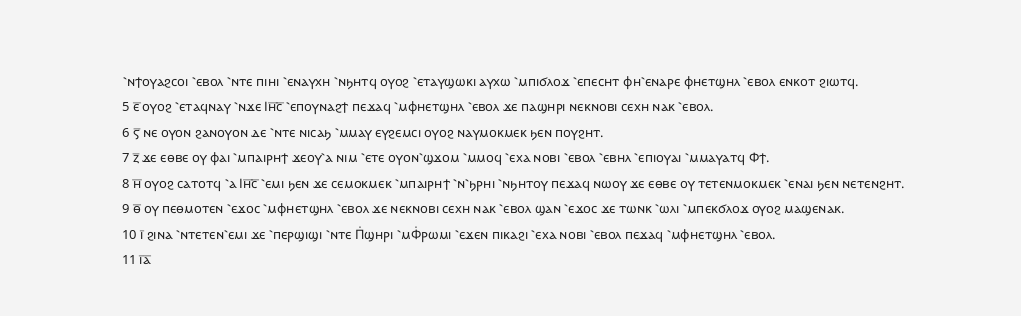⳿ⲛϯⲟⲩⲁϩⲥⲟⲓ ⳿ⲉⲃⲟⲗ ⳿ⲛⲧⲉ ⲡⲓⲏⲓ ⳿ⲉⲛⲁⲩⲭⲏ ⳿ⲛϧⲏⲧϥ ⲟⲩⲟϩ ⳿ⲉⲧⲁⲩϣⲱⲕⲓ ⲁⲩⲭⲱ ⳿ⲙⲡⲓϭⲗⲟϫ ⳿ⲉⲡⲉⲥⲏⲧ ⲫⲏ⳿ⲉⲛⲁⲣⲉ ⲫⲏⲉⲧϣⲏⲗ ⳿ⲉⲃⲟⲗ ⲉⲛⲕⲟⲧ ϩⲓⲱⲧϥ.
5 ⲉ̅ ⲟⲩⲟϩ ⳿ⲉⲧⲁϥⲛⲁⲩ ⳿ⲛϫⲉ Ⲓⲏ̅ⲥ̅ ⳿ⲉⲡⲟⲩⲛⲁϩϯ ⲡⲉϫⲁϥ ⳿ⲙⲫⲏⲉⲧϣⲏⲗ ⳿ⲉⲃⲟⲗ ϫⲉ ⲡⲁϣⲏⲣⲓ ⲛⲉⲕⲛⲟⲃⲓ ⲥⲉⲭⲏ ⲛⲁⲕ ⳿ⲉⲃⲟⲗ.
6 ⲋ̅ ⲛⲉ ⲟⲩⲟⲛ ϩⲁⲛⲟⲩⲟⲛ ⲇⲉ ⳿ⲛⲧⲉ ⲛⲓⲥⲁϧ ⳿ⲙⲙⲁⲩ ⲉⲩϩⲉⲙⲥⲓ ⲟⲩⲟϩ ⲛⲁⲩⲙⲟⲕⲙⲉⲕ ϧⲉⲛ ⲡⲟⲩϩⲏⲧ.
7 ⲍ̅ ϫⲉ ⲉⲑⲃⲉ ⲟⲩ ⲫⲁⲓ ⳿ⲙⲡⲁⲓⲣⲏϯ ϫⲉⲟⲩ⳿ⲁ ⲛⲓⲙ ⳿ⲉⲧⲉ ⲟⲩⲟⲛ⳿ϣϫⲟⲙ ⳿ⲙⲙⲟϥ ⳿ⲉⲭⲁ ⲛⲟⲃⲓ ⳿ⲉⲃⲟⲗ ⳿ⲉⲃⲏⲗ ⳿ⲉⲡⲓⲟⲩⲁⲓ ⳿ⲙⲙⲁⲩⲁⲧϥ Ⲫϯ.
8 ⲏ̅ ⲟⲩⲟϩ ⲥⲁⲧⲟⲧϥ ⳿ⲁ Ⲓⲏ̅ⲥ̅ ⳿ⲉⲙⲓ ϧⲉⲛ ϫⲉ ⲥⲉⲙⲟⲕⲙⲉⲕ ⳿ⲙⲡⲁⲓⲣⲏϯ ⳿ⲛ⳿ϧⲣⲏⲓ ⳿ⲛϧⲏⲧⲟⲩ ⲡⲉϫⲁϥ ⲛⲱⲟⲩ ϫⲉ ⲉⲑⲃⲉ ⲟⲩ ⲧⲉⲧⲉⲛⲙⲟⲕⲙⲉⲕ ⳿ⲉⲛⲁⲓ ϧⲉⲛ ⲛⲉⲧⲉⲛϩⲏⲧ.
9 ⲑ̅ ⲟⲩ ⲡⲉⲑⲙⲟⲧⲉⲛ ⳿ⲉϫⲟⲥ ⳿ⲙⲫⲏⲉⲧϣⲏⲗ ⳿ⲉⲃⲟⲗ ϫⲉ ⲛⲉⲕⲛⲟⲃⲓ ⲥⲉⲭⲏ ⲛⲁⲕ ⳿ⲉⲃⲟⲗ ϣⲁⲛ ⳿ⲉϫⲟⲥ ϫⲉ ⲧⲱⲛⲕ ⳿ⲱⲗⲓ ⳿ⲙⲡⲉⲕϭⲗⲟϫ ⲟⲩⲟϩ ⲙⲁϣⲉⲛⲁⲕ.
10 ⲓ̅ ϩⲓⲛⲁ ⳿ⲛⲧⲉⲧⲉⲛ⳿ⲉⲙⲓ ϫⲉ ⳿ⲡⲉⲣϣⲓϣⲓ ⳿ⲛⲧⲉ Ⲡ̇ϣⲏⲣⲓ ⳿ⲙⲪ̇ⲣⲱⲙⲓ ⳿ⲉϫⲉⲛ ⲡⲓⲕⲁϩⲓ ⳿ⲉⲭⲁ ⲛⲟⲃⲓ ⳿ⲉⲃⲟⲗ ⲡⲉϫⲁϥ ⳿ⲙⲫⲏⲉⲧϣⲏⲗ ⳿ⲉⲃⲟⲗ.
11 ⲓ̅ⲁ̅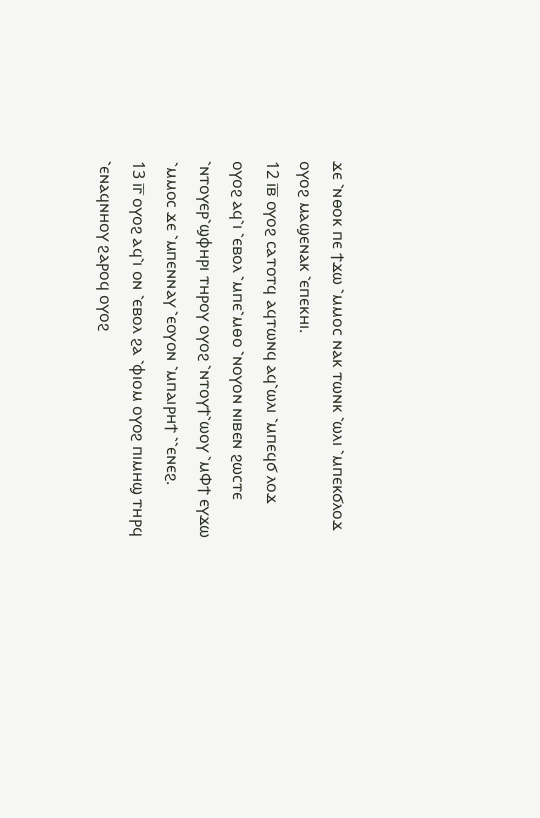ϫⲉ ⳿ⲛⲑⲟⲕ ⲡⲉ ϯϫⲱ ⳿ⲙⲙⲟⲥ ⲛⲁⲕ ⲧⲱⲛⲕ ⳿ⲱⲗⲓ ⳿ⲙⲡⲉⲕϭⲗⲟϫ ⲟⲩⲟϩ ⲙⲁϣⲉⲛⲁⲕ ⳿ⲉⲡⲉⲕⲏⲓ.
12 ⲓ̅ⲃ̅ ⲟⲩⲟϩ ⲥⲁⲧⲟⲧϥ ⲁϥⲧⲱⲛϥ ⲁϥ⳿ⲱⲗⲓ ⳿ⲙⲡⲉϥϭ ⲗⲟϫ ⲟⲩⲟϩ ⲁϥ⳿ⲓ ⳿ⲉⲃⲟⲗ ⳿ⲙⲡⲉ⳿ⲙⲑⲟ ⳿ⲛⲟⲩⲟⲛ ⲛⲓⲃⲉⲛ ϩⲱⲥⲧⲉ ⳿ⲛⲧⲟⲩⲉⲣ⳿ϣⲫⲏⲣⲓ ⲧⲏⲣⲟⲩ ⲟⲩⲟϩ ⳿ⲛⲧⲟⲩϯ⳿ⲱⲟⲩ ⳿ⲙⲪϯ ⲉⲩϫⲱ ⳿ⲙⲙⲟⲥ ϫⲉ ⳿ⲙⲡⲉⲛⲛⲁⲩ ⳿ⲉⲟⲩⲟⲛ ⳿ⲙⲡⲁⲓⲣⲏϯ ⳿⳿ⲉⲛⲉϩ.
13 ⲓ̅ⲅ̅ ⲟⲩⲟϩ ⲁϥ⳿ⲓ ⲟⲛ ⳿ⲉⲃⲟⲗ ϩⲁ ⳿ⲫⲓⲟⲙ ⲟⲩⲟϩ ⲡⲓⲙⲏϣ ⲧⲏⲣϥ ⳿ⲉⲛⲁϥⲛⲏⲟⲩ ϩⲁⲣⲟϥ ⲟⲩⲟϩ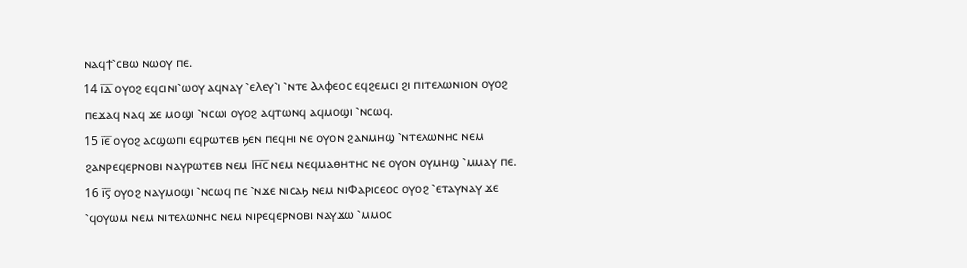ⲛⲁϥϯ⳿ⲥⲃⲱ ⲛⲱⲟⲩ ⲡⲉ.
14 ⲓ̅ⲇ̅ ⲟⲩⲟϩ ⲉϥⲥⲓⲛⲓ⳿ⲱⲟⲩ ⲁϥⲛⲁⲩ ⳿ⲉⲖⲉⲩ⳿ⲓ ⳿ⲛⲧⲉ Ⲁⲗⲫⲉⲟⲥ ⲉϥϩⲉⲙⲥⲓ ϩⲓ ⲡⲓⲧⲉⲗⲱⲛⲓⲟⲛ ⲟⲩⲟϩ ⲡⲉϫⲁϥ ⲛⲁϥ ϫⲉ ⲙⲟϣⲓ ⳿ⲛⲥⲱⲓ ⲟⲩⲟϩ ⲁϥⲧⲱⲛϥ ⲁϥⲙⲟϣⲓ ⳿ⲛⲥⲱϥ.
15 ⲓ̅ⲉ̅ ⲟⲩⲟϩ ⲁⲥϣⲱⲡⲓ ⲉϥⲣⲱⲧⲉⲃ ϧⲉⲛ ⲡⲉϥⲏⲓ ⲛⲉ ⲟⲩⲟⲛ ϩⲁⲛⲙⲏϣ ⳿ⲛⲧⲉⲗⲱⲛⲏⲥ ⲛⲉⲙ ϩⲁⲛⲣⲉϥⲉⲣⲛⲟⲃⲓ ⲛⲁⲩⲣⲱⲧⲉⲃ ⲛⲉⲙ Ⲓⲏ̅ⲥ̅ ⲛⲉⲙ ⲛⲉϥⲙⲁⲑⲏⲧⲏⲥ ⲛⲉ ⲟⲩⲟⲛ ⲟⲩⲙⲏϣ ⳿ⲙⲙⲁⲩ ⲡⲉ.
16 ⲓ̅ⲋ̅ ⲟⲩⲟϩ ⲛⲁⲩⲙⲟϣⲓ ⳿ⲛⲥⲱϥ ⲡⲉ ⳿ⲛϫⲉ ⲛⲓⲥⲁϧ ⲛⲉⲙ ⲛⲓⲪⲁⲣⲓⲥⲉⲟⲥ ⲟⲩⲟϩ ⳿ⲉⲧⲁⲩⲛⲁⲩ ϫⲉ ⳿ϥⲟⲩⲱⲙ ⲛⲉⲙ ⲛⲓⲧⲉⲗⲱⲛⲏⲥ ⲛⲉⲙ ⲛⲓⲣⲉϥⲉⲣⲛⲟⲃⲓ ⲛⲁⲩϫⲱ ⳿ⲙⲙⲟⲥ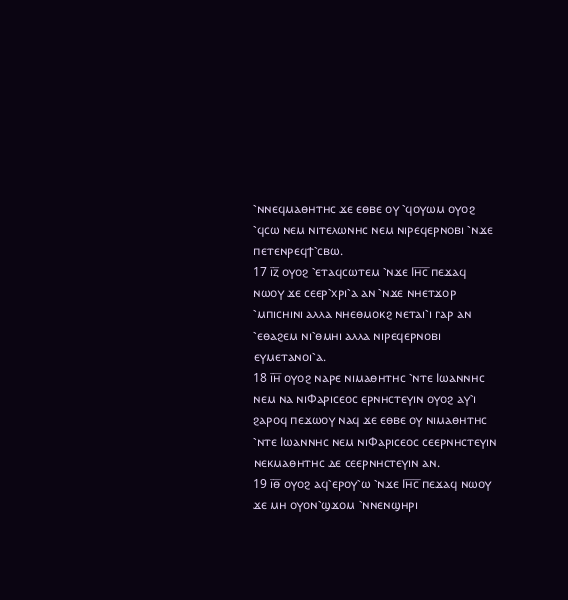⳿ⲛⲛⲉϥⲙⲁⲑⲏⲧⲏⲥ ϫⲉ ⲉⲑⲃⲉ ⲟⲩ ⳿ϥⲟⲩⲱⲙ ⲟⲩⲟϩ ⳿ϥⲥⲱ ⲛⲉⲙ ⲛⲓⲧⲉⲗⲱⲛⲏⲥ ⲛⲉⲙ ⲛⲓⲣⲉϥⲉⲣⲛⲟⲃⲓ ⳿ⲛϫⲉ ⲡⲉⲧⲉⲛⲣⲉϥϯ⳿ⲥⲃⲱ.
17 ⲓ̅ⲍ̅ ⲟⲩⲟϩ ⳿ⲉⲧⲁϥⲥⲱⲧⲉⲙ ⳿ⲛϫⲉ Ⲓⲏ̅ⲥ̅ ⲡⲉϫⲁϥ ⲛⲱⲟⲩ ϫⲉ ⲥⲉⲉⲣ⳿ⲭⲣⲓ⳿ⲁ ⲁⲛ ⳿ⲛϫⲉ ⲛⲏⲉⲧϫⲟⲣ ⳿ⲙⲡⲓⲥⲏⲓⲛⲓ ⲁⲗⲗⲁ ⲛⲏⲉⲑⲙⲟⲕϩ ⲛⲉⲧⲁⲓ⳿ⲓ ⲅⲁⲣ ⲁⲛ ⳿ⲉⲑⲁϩⲉⲙ ⲛⲓ⳿ⲑⲙⲏⲓ ⲁⲗⲗⲁ ⲛⲓⲣⲉϥⲉⲣⲛⲟⲃⲓ ⲉⲩⲙⲉⲧⲁⲛⲟⲓ⳿ⲁ.
18 ⲓ̅ⲏ̅ ⲟⲩⲟϩ ⲛⲁⲣⲉ ⲛⲓⲙⲁⲑⲏⲧⲏⲥ ⳿ⲛⲧⲉ Ⲓⲱⲁⲛⲛⲏⲥ ⲛⲉⲙ ⲛⲁ ⲛⲓⲪⲁⲣⲓⲥⲉⲟⲥ ⲉⲣⲛⲏⲥⲧⲉⲩⲓⲛ ⲟⲩⲟϩ ⲁⲩ⳿ⲓ ϩⲁⲣⲟϥ ⲡⲉϫⲱⲟⲩ ⲛⲁϥ ϫⲉ ⲉⲑⲃⲉ ⲟⲩ ⲛⲓⲙⲁⲑⲏⲧⲏⲥ ⳿ⲛⲧⲉ Ⲓⲱⲁⲛⲛⲏⲥ ⲛⲉⲙ ⲛⲓⲪⲁⲣⲓⲥⲉⲟⲥ ⲥⲉⲉⲣⲛⲏⲥⲧⲉⲩⲓⲛ ⲛⲉⲕⲙⲁⲑⲏⲧⲏⲥ ⲇⲉ ⲥⲉⲉⲣⲛⲏⲥⲧⲉⲩⲓⲛ ⲁⲛ.
19 ⲓ̅ⲑ̅ ⲟⲩⲟϩ ⲁϥ⳿ⲉⲣⲟⲩ⳿ⲱ ⳿ⲛϫⲉ Ⲓⲏ̅ⲥ̅ ⲡⲉϫⲁϥ ⲛⲱⲟⲩ ϫⲉ ⲙⲏ ⲟⲩⲟⲛ⳿ϣϫⲟⲙ ⳿ⲛⲛⲉⲛϣⲏⲣⲓ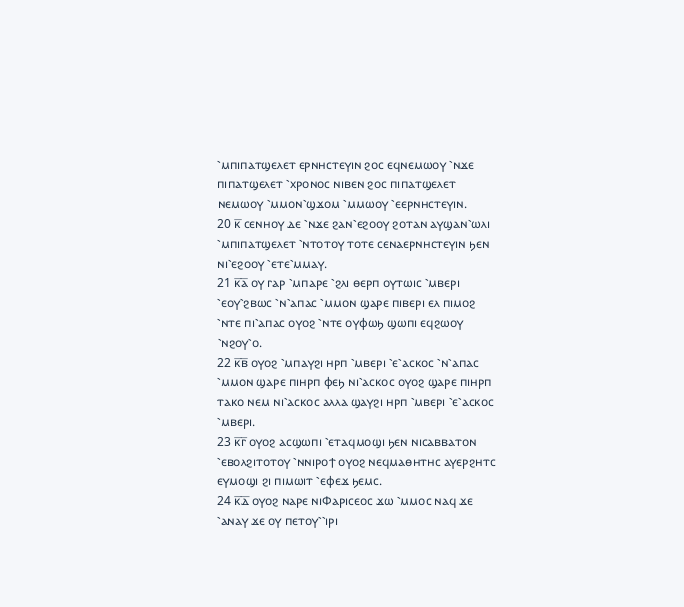⳿ⲙⲡⲓⲡⲁⲧϣⲉⲗⲉⲧ ⲉⲣⲛⲏⲥⲧⲉⲩⲓⲛ ϩⲟⲥ ⲉϥⲛⲉⲙⲱⲟⲩ ⳿ⲛϫⲉ ⲡⲓⲡⲁⲧϣⲉⲗⲉⲧ ⳿ⲭⲣⲟⲛⲟⲥ ⲛⲓⲃⲉⲛ ϩⲟⲥ ⲡⲓⲡⲁⲧϣⲉⲗⲉⲧ ⲛⲉⲙⲱⲟⲩ ⳿ⲙⲙⲟⲛ⳿ϣϫⲟⲙ ⳿ⲙⲙⲱⲟⲩ ⳿ⲉⲉⲣⲛⲏⲥⲧⲉⲩⲓⲛ.
20 ⲕ̅ ⲥⲉⲛⲏⲟⲩ ⲇⲉ ⳿ⲛϫⲉ ϩⲁⲛ⳿ⲉϩⲟⲟⲩ ϩⲟⲧⲁⲛ ⲁⲩϣⲁⲛ⳿ⲱⲗⲓ ⳿ⲙⲡⲓⲡⲁⲧϣⲉⲗⲉⲧ ⳿ⲛⲧⲟⲧⲟⲩ ⲧⲟⲧⲉ ⲥⲉⲛⲁⲉⲣⲛⲏⲥⲧⲉⲩⲓⲛ ϧⲉⲛ ⲛⲓ⳿ⲉϩⲟⲟⲩ ⳿ⲉⲧⲉ⳿ⲙⲙⲁⲩ.
21 ⲕ̅ⲁ̅ ⲟⲩ ⲅⲁⲣ ⳿ⲙⲡⲁⲣⲉ ⳿ϩⲗⲓ ⲑⲉⲣⲡ ⲟⲩⲧⲱⲓⲥ ⳿ⲙⲃⲉⲣⲓ ⳿ⲉⲟⲩ⳿ϩⲃⲱⲥ ⳿ⲛ⳿ⲁⲡⲁⲥ ⳿ⲙⲙⲟⲛ ϣⲁⲣⲉ ⲡⲓⲃⲉⲣⲓ ⲉⲗ ⲡⲓⲙⲟϩ ⳿ⲛⲧⲉ ⲡⲓ⳿ⲁⲡⲁⲥ ⲟⲩⲟϩ ⳿ⲛⲧⲉ ⲟⲩⲫⲱϧ ϣⲱⲡⲓ ⲉϥϩⲱⲟⲩ ⳿ⲛϩⲟⲩ⳿ⲟ.
22 ⲕ̅ⲃ̅ ⲟⲩⲟϩ ⳿ⲙⲡⲁⲩϩⲓ ⲏⲣⲡ ⳿ⲙⲃⲉⲣⲓ ⳿ⲉ⳿ⲁⲥⲕⲟⲥ ⳿ⲛ⳿ⲁⲡⲁⲥ ⳿ⲙⲙⲟⲛ ϣⲁⲣⲉ ⲡⲓⲏⲣⲡ ⲫⲉϧ ⲛⲓ⳿ⲁⲥⲕⲟⲥ ⲟⲩⲟϩ ϣⲁⲣⲉ ⲡⲓⲏⲣⲡ ⲧⲁⲕⲟ ⲛⲉⲙ ⲛⲓ⳿ⲁⲥⲕⲟⲥ ⲁⲗⲗⲁ ϣⲁⲩϩⲓ ⲏⲣⲡ ⳿ⲙⲃⲉⲣⲓ ⳿ⲉ⳿ⲁⲥⲕⲟⲥ ⳿ⲙⲃⲉⲣⲓ.
23 ⲕ̅ⲅ̅ ⲟⲩⲟϩ ⲁⲥϣⲱⲡⲓ ⳿ⲉⲧⲁϥⲙⲟϣⲓ ϧⲉⲛ ⲛⲓⲥⲁⲃⲃⲁⲧⲟⲛ ⳿ⲉⲃⲟⲗϩⲓⲧⲟⲧⲟⲩ ⳿ⲛⲛⲓⲣⲟϯ ⲟⲩⲟϩ ⲛⲉϥⲙⲁⲑⲏⲧⲏⲥ ⲁⲩⲉⲣϩⲏⲧⲥ ⲉⲩⲙⲟϣⲓ ϩⲓ ⲡⲓⲙⲱⲓⲧ ⳿ⲉⲫⲉϫ ϧⲉⲙⲥ.
24 ⲕ̅ⲇ̅ ⲟⲩⲟϩ ⲛⲁⲣⲉ ⲛⲓⲪⲁⲣⲓⲥⲉⲟⲥ ϫⲱ ⳿ⲙⲙⲟⲥ ⲛⲁϥ ϫⲉ ⳿ⲁⲛⲁⲩ ϫⲉ ⲟⲩ ⲡⲉⲧⲟⲩ⳿⳿ⲓⲣⲓ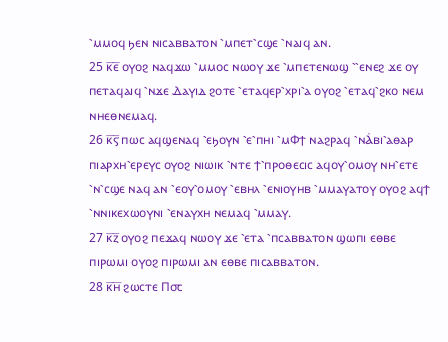⳿ⲙⲙⲟϥ ϧⲉⲛ ⲛⲓⲥⲁⲃⲃⲁⲧⲟⲛ ⳿ⲙⲡⲉⲧ⳿ⲥϣⲉ ⳿ⲛⲁⲓϥ ⲁⲛ.
25 ⲕ̅ⲉ̅ ⲟⲩⲟϩ ⲛⲁϥϫⲱ ⳿ⲙⲙⲟⲥ ⲛⲱⲟⲩ ϫⲉ ⳿ⲙⲡⲉⲧⲉⲛⲱϣ ⳿⳿ⲉⲛⲉϩ ϫⲉ ⲟⲩ ⲡⲉⲧⲁϥⲁⲓϥ ⳿ⲛϫⲉ Ⲇⲁⲩⲓⲇ ϩⲟⲧⲉ ⳿ⲉⲧⲁϥⲉⲣ⳿ⲭⲣⲓ⳿ⲁ ⲟⲩⲟϩ ⳿ⲉⲧⲁϥ⳿ϩⲕⲟ ⲛⲉⲙ ⲛⲏⲉⲑⲛⲉⲙⲁϥ.
26 ⲕ̅ⲋ̅ ⲡⲱⲥ ⲁϥϣⲉⲛⲁϥ ⳿ⲉϧⲟⲩⲛ ⳿ⲉ⳿ⲡⲏⲓ ⳿ⲙⲪϯ ⲛⲁϩⲣⲁϥ ⳿ⲛⲀ̇ⲃⲓ⳿ⲁⲑⲁⲣ ⲡⲓⲁⲣⲭⲏ⳿ⲉⲣⲉⲩⲥ ⲟⲩⲟϩ ⲛⲓⲱⲓⲕ ⳿ⲛⲧⲉ ϯ⳿ⲡⲣⲟⲑⲉⲥⲓⲥ ⲁϥⲟⲩ⳿ⲟⲙⲟⲩ ⲛⲏ⳿ⲉⲧⲉ ⳿ⲛ⳿ⲥϣⲉ ⲛⲁϥ ⲁⲛ ⳿ⲉⲟⲩ⳿ⲟⲙⲟⲩ ⳿ⲉⲃⲏⲗ ⳿ⲉⲛⲓⲟⲩⲏⲃ ⳿ⲙⲙⲁⲩⲁⲧⲟⲩ ⲟⲩⲟϩ ⲁϥϯ ⳿ⲛⲛⲓⲕⲉⲭⲱⲟⲩⲛⲓ ⳿ⲉⲛⲁⲩⲭⲏ ⲛⲉⲙⲁϥ ⳿ⲙⲙⲁⲩ.
27 ⲕ̅ⲍ̅ ⲟⲩⲟϩ ⲡⲉϫⲁϥ ⲛⲱⲟⲩ ϫⲉ ⳿ⲉⲧⲁ ⳿ⲡⲥⲁⲃⲃⲁⲧⲟⲛ ϣⲱⲡⲓ ⲉⲑⲃⲉ ⲡⲓⲣⲱⲙⲓ ⲟⲩⲟϩ ⲡⲓⲣⲱⲙⲓ ⲁⲛ ⲉⲑⲃⲉ ⲡⲓⲥⲁⲃⲃⲁⲧⲟⲛ.
28 ⲕ̅ⲏ̅ ϩⲱⲥⲧⲉ Ⲡ⳪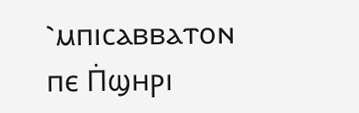⳿ⲙⲡⲓⲥⲁⲃⲃⲁⲧⲟⲛ ⲡⲉ Ⲡ̇ϣⲏⲣⲓ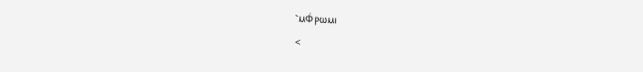⳿ⲙⲪ̇ⲣⲱⲙⲓ
<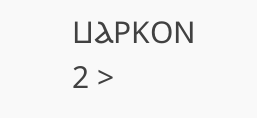ⳘⲀⲢⲔⲞⲚ 2 >